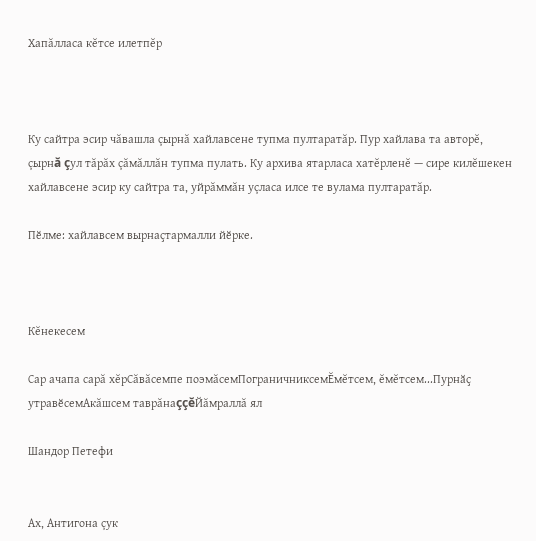Хапăлласа кĕтсе илетпĕр



Ку сайтра эсир чăвашла çырнă хайлавсене тупма пултаратăр. Пур хайлава та авторĕ, çырнă çул тăрăх çăмăллăн тупма пулать. Ку архива ятарласа хатĕрленĕ — сире килĕшекен хайлавсене эсир ку сайтра та, уйрăммăн уçласа илсе те вулама пултаратăр.

Пӗлме: хайлавсем вырнаҫтармалли йӗрке.



Кĕнекесем

Сар ачапа сарă хĕрСăвăсемпе поэмăсемПограничниксемĔмĕтсем, ĕмĕтсем...Пурнӑҫ утравӗсемАкăшсем таврăнаççĕЙăмраллă ял

Шандор Петефи


Ах, Антигона çук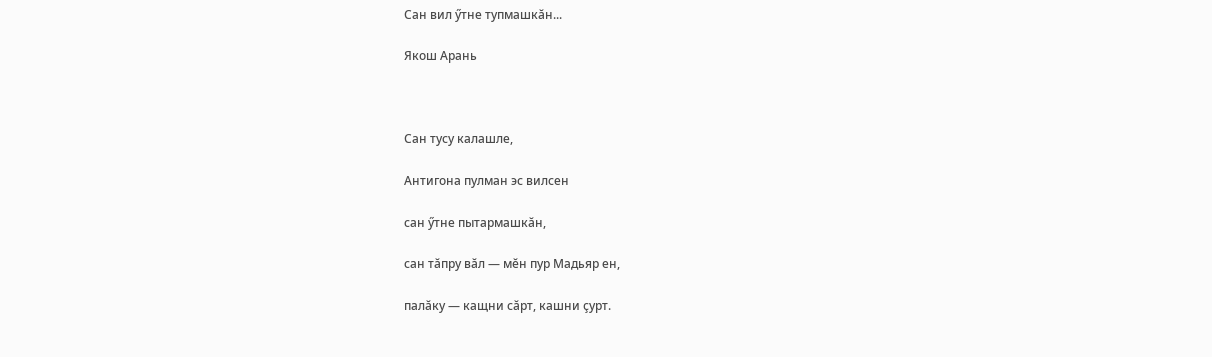Сан вил ӳтне тупмашкăн...

Якош Арань



Сан тусу калашле,

Антигона пулман эс вилсен

сан ӳтне пытармашкăн,

сан тăпру вăл — мĕн пур Мадьяр ен,

палăку — кащни сăрт, кашни çурт.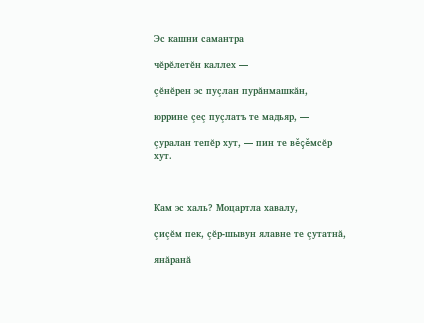Эс кашни самантра

чĕрĕлетĕн каллех —

çĕнĕрен эс пуçлан пурăнмашкăн,

юррине çеç пуçлатъ те мадьяр, —

çуралан тепĕр хут, — пин те вĕçĕмсĕр хут.



Кам эс халь? Моцартла хавалу,

çиçĕм пек, çĕр-шывун ялавне те çутатнă,

янăранă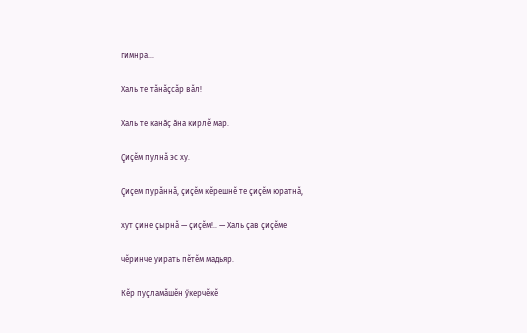гимнра...

Халь те тăнăçсăр вăл!

Халь те канăç ăна кирлĕ мар.

Çиçĕм пулнă эс ху.

Çиçем пурăннă, çиçĕм кĕрешнĕ те çиçĕм юратнă,

хут çине çырнă — çиçĕм!.. — Халь çав çиçĕме

чĕринче уирать пĕтĕм мадьяр.

Кĕр пуçламăшĕн ӳкерчĕкĕ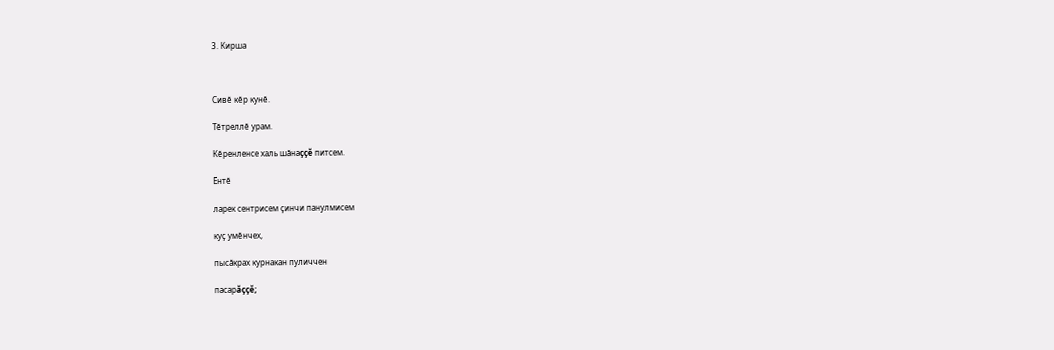3. Кирша



Сивĕ кĕр кунĕ.

Тĕтреллĕ урам.

Кĕренленсе халь шăнаççĕ питсем.

Ĕнтĕ

ларек сентрисем çинчи панулмисем

куç умĕнчех,

пысăкрах курнакан пуличчен

пасарăççĕ;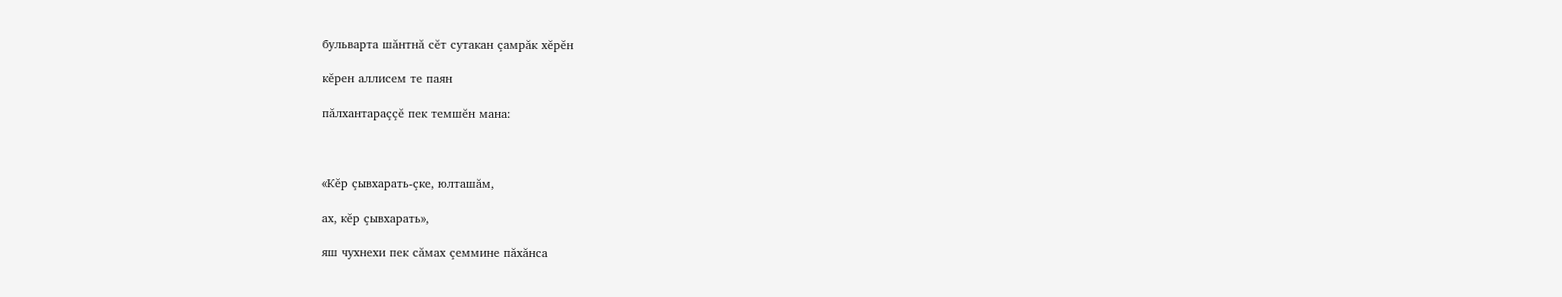бульварта шăнтнă сĕт сутакан çамрăк хĕрĕн

кĕрен аллисем те паян

пăлхантараççĕ пек темшĕн мана:



«Кĕр çывхарать-çке, юлташăм,

ах, кĕр çывхарать»,

яш чухнехи пек сăмах çеммине пăхăнса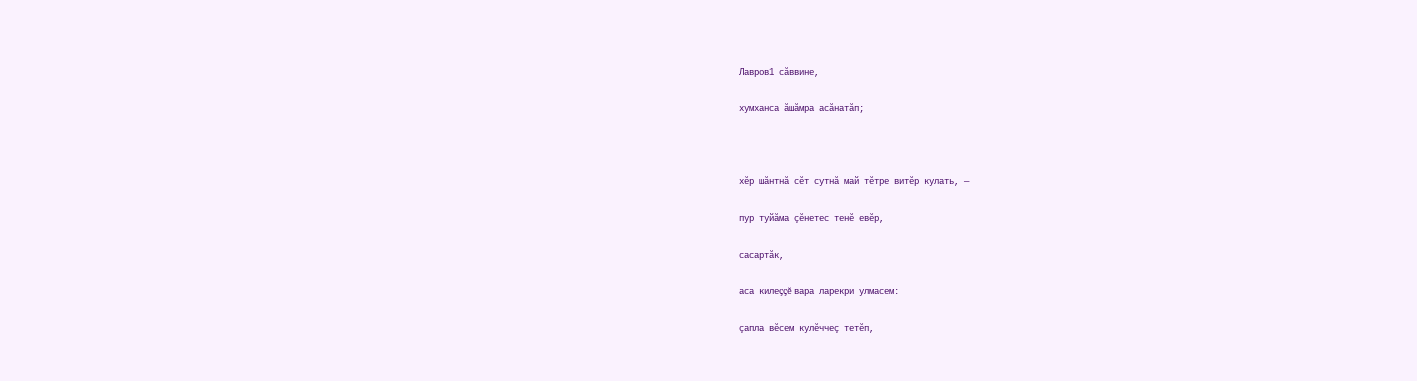Лавров1 сăввине,

хумханса ăшăмра асăнатăп;



хĕр шăнтнă сĕт сутнă май тĕтре витĕр кулать, —

пур туйăма çĕнетес тенĕ евĕр,

сасартăк,

аса килеççĕ вара ларекри улмасем:

çапла вĕсем кулĕччеç тетĕп,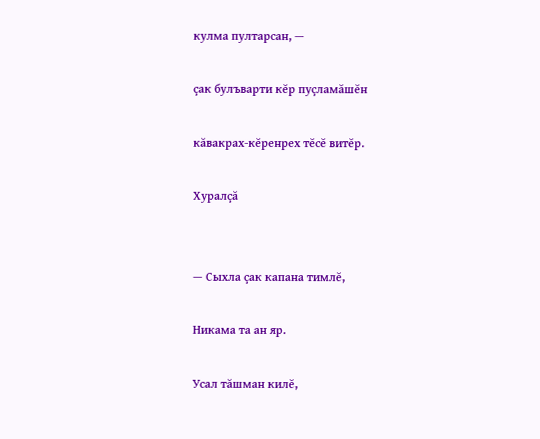кулма пултарсан, —

çак булъварти кĕр пуçламăшĕн

кăвакрах-кĕренрех тĕсĕ витĕр.

Хуралçă


— Сыхла çак капана тимлĕ,

Никама та ан яр.

Усал тăшман килĕ,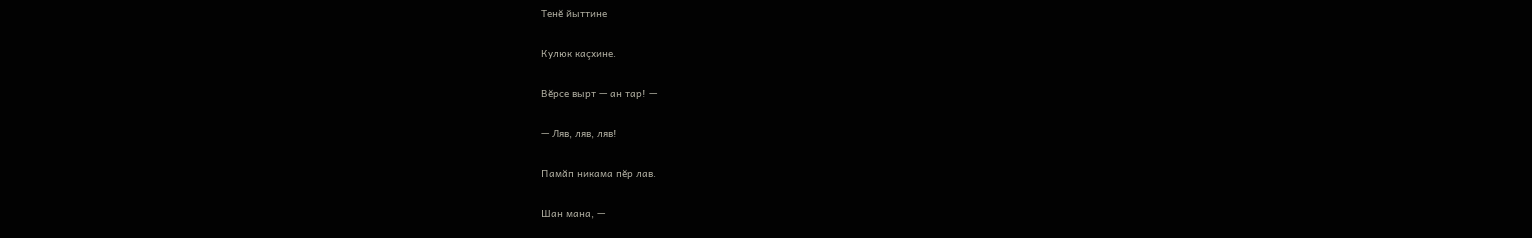Тенĕ йыттине

Кулюк каçхине.

Вĕрсе вырт — ан тар! —

— Ляв, ляв, ляв!

Памăп никама пĕр лав.

Шан мана, —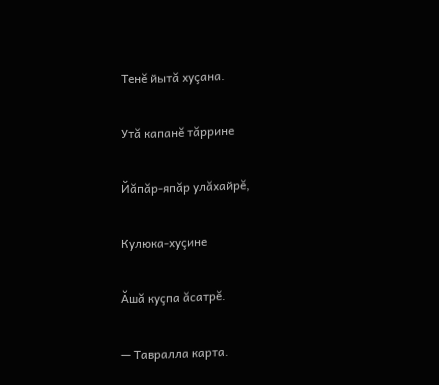Тенĕ йытă хуçана.

Утă капанĕ тăррине

Йăпăр-япăр улăхайрĕ,

Кулюка-хуçине

Ăшă куçпа ăсатрĕ.

— Тавралла карта.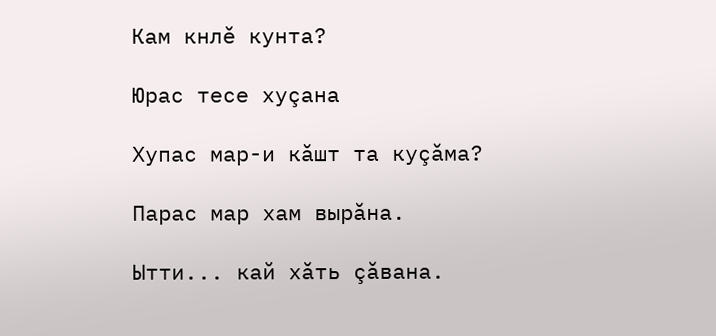Кам кнлĕ кунта?

Юрас тесе хуçана

Хупас мар-и кăшт та куçăма?

Парас мар хам вырăна.

Ытти... кай хăть çăвана.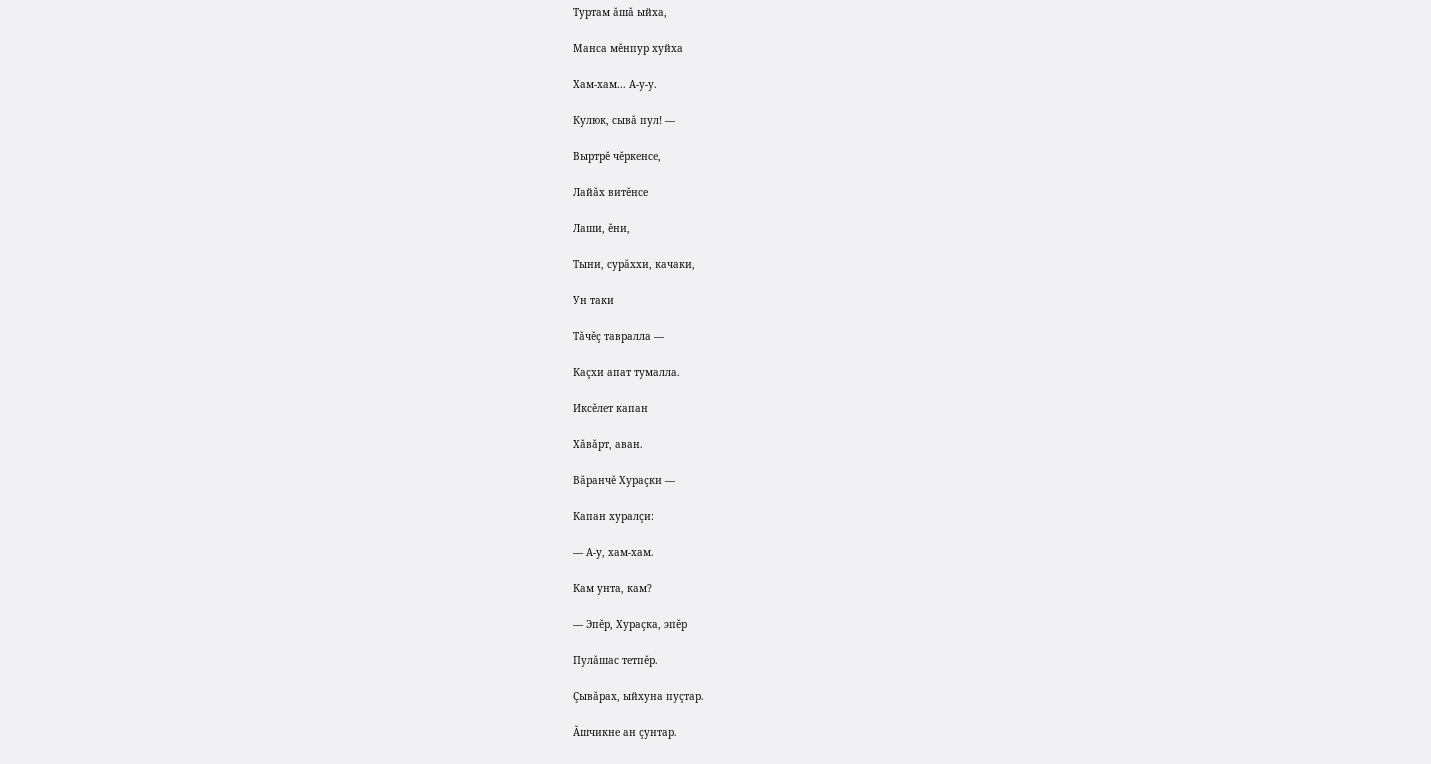Туртам ăшă ыйха,

Манса мĕнпур хуйха

Хам-хам... А-у-у.

Кулюк, сывă пул! —

Выртрĕ чĕркенсе,

Лайăх витĕнсе

Лаши, ĕни,

Тыни, сурăххи, качаки,

Ун таки

Тăчĕç тавралла —

Каçхи апат тумалла.

Иксĕлет капан

Хăвăрт, аван.

Вăранчĕ Хураçки —

Капан хуралçи:

— А-у, хам-хам.

Кам унта, кам?

— Эпĕр, Хураçка, эпĕр

Пулăшас тетпĕр.

Çывăрах, ыйхуна пуçтар.

Ăшчикне ан çунтар.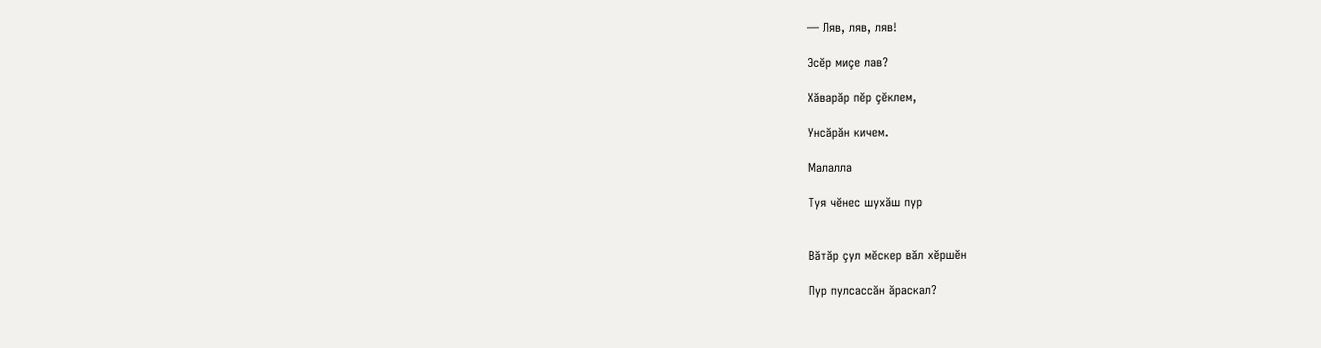— Ляв, ляв, ляв!

Эсĕр миçе лав?

Хăварăр пĕр çĕклем,

Унсăрăн кичем.

Малалла

Туя чĕнес шухăш пур


Вăтăр çул мĕскер вăл хĕршĕн

Пур пулсассăн ăраскал?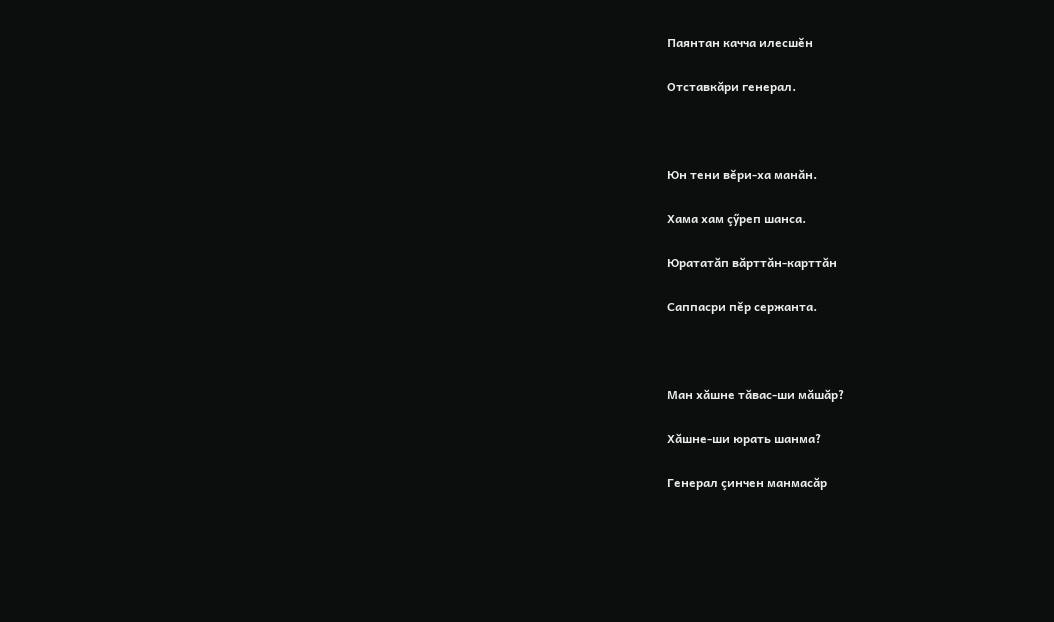Паянтан качча илесшĕн

Отставкăри генерал.



Юн тени вĕри-ха манăн.

Хама хам çӳреп шанса.

Юрататăп вăрттăн-карттăн

Саппасри пĕр сержанта.



Ман хăшне тăвас-ши мăшăр?

Хăшне-ши юрать шанма?

Генерал çинчен манмасăр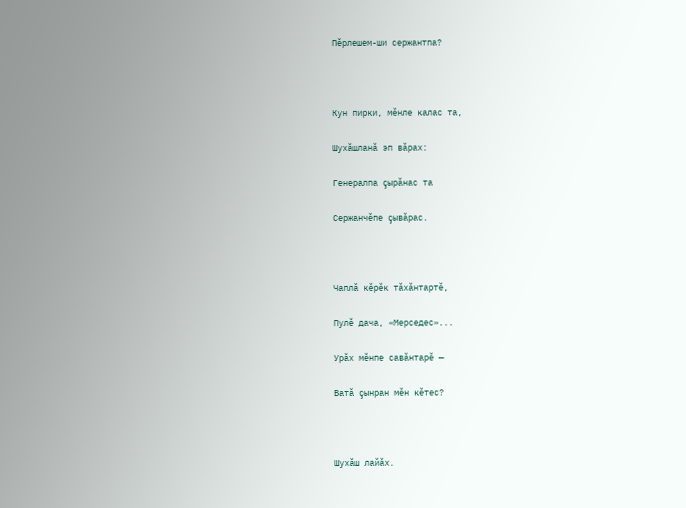Пĕрлешем-ши сержантпа?



Кун пирки, мĕнле калас та,

Шухăшланă эп вăрах:

Генералпа çырăнас та

Сержанчĕпе çывăрас.



Чаплă кĕрĕк тăхăнтартĕ,

Пулĕ дача, «Мерседес»...

Урăх мĕнпе савăнтарĕ —

Ватă çынран мĕн кĕтес?



Шухăш лайăх.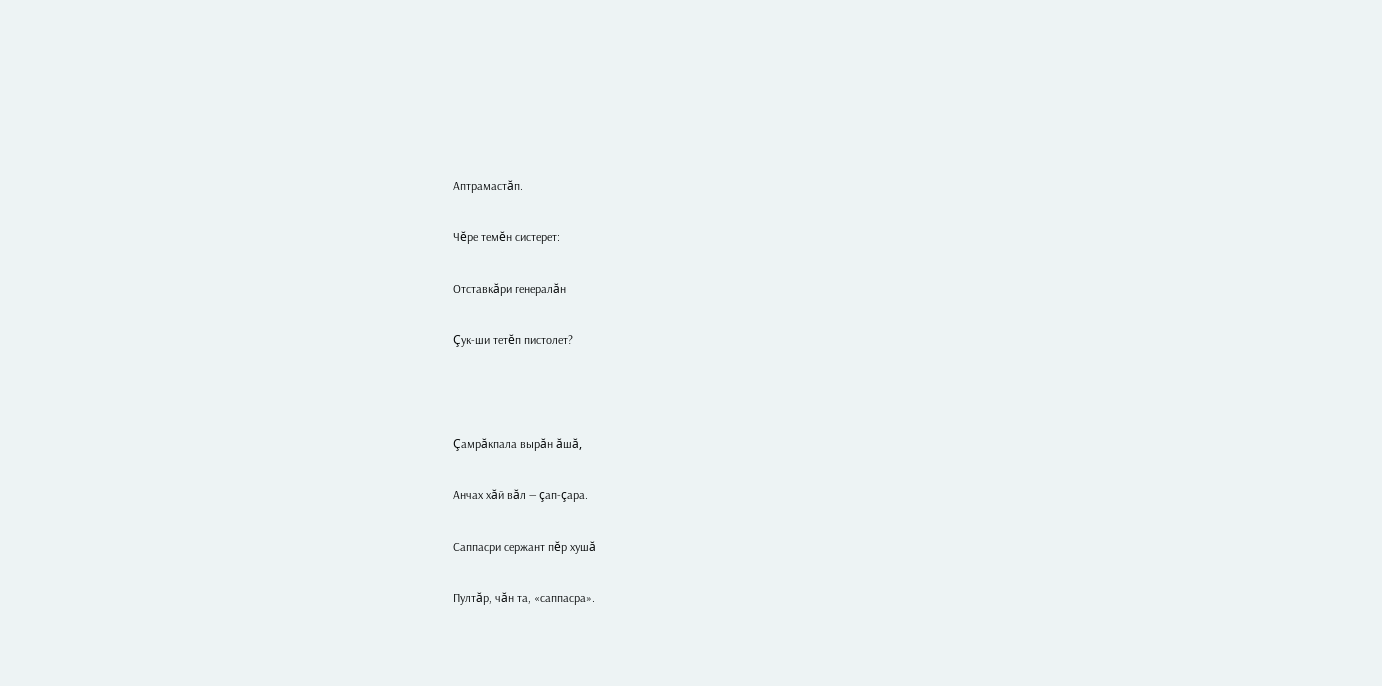Аптрамастăп.

Чĕре темĕн систерет:

Отставкăри генералăн

Çук-ши тетĕп пистолет?



Çамрăкпала вырăн ăшă,

Анчах хăй вăл — çап-çара.

Саппасри сержант пĕр хушă

Пултăр, чăн та, «саппасра».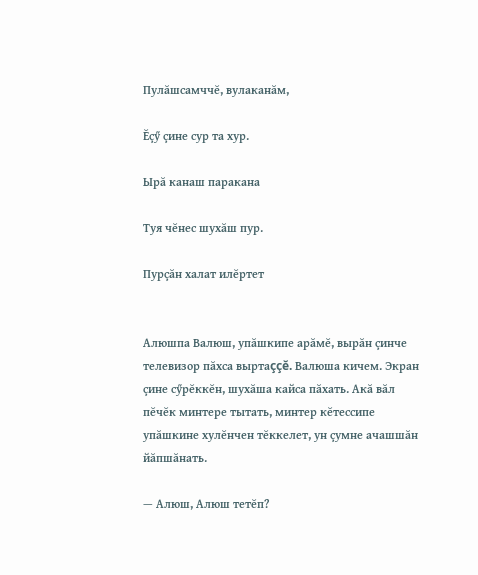Пулăшсамччĕ, вулаканăм,

Ĕçӳ çине сур та хур.

Ырă канаш паракана

Туя чĕнес шухăш пур.

Пурçăн халат илĕртет


Алюшпа Валюш, упăшкипе арăмĕ, вырăн çинче телевизор пăхса выртаççĕ. Валюша кичем. Экран çине сӳрĕккĕн, шухăша кайса пăхать. Акă вăл пĕчĕк минтере тытать, минтер кĕтессипе упăшкине хулĕнчен тĕккелет, ун çумне ачашшăн йăпшăнать.

— Алюш, Алюш тетĕп?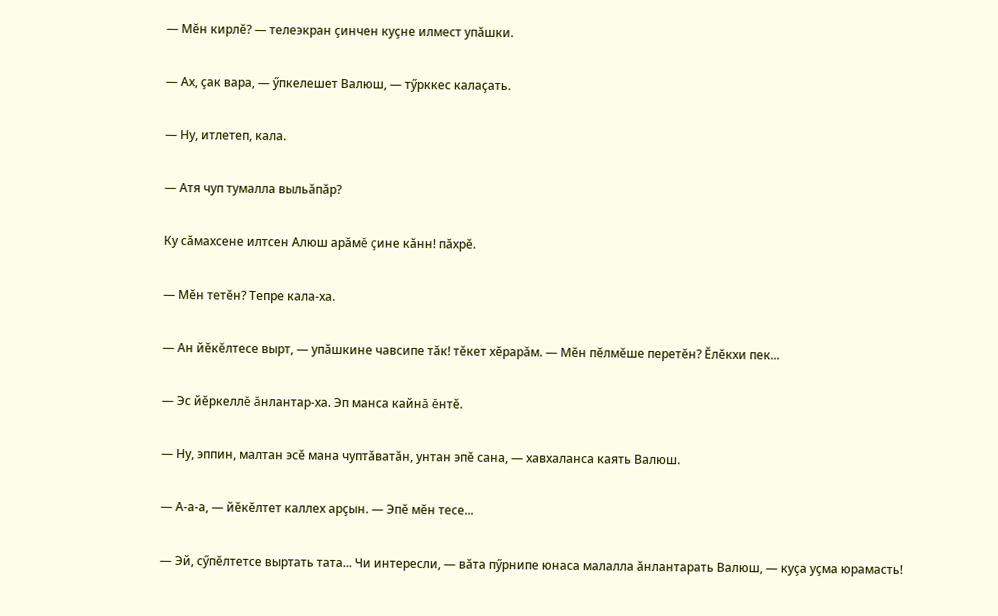— Мĕн кирлĕ? — телеэкран çинчен куçне илмест упăшки.

— Ах, çак вара, — ӳпкелешет Валюш, — тӳрккес калаçать.

— Ну, итлетеп, кала.

— Атя чуп тумалла выльăпăр?

Ку сăмахсене илтсен Алюш арăмĕ çине кăнн! пăхрĕ.

— Мĕн тетĕн? Тепре кала-ха.

— Ан йĕкĕлтесе вырт, — упăшкине чавсипе тăк! тĕкет хĕрарăм. — Мĕн пĕлмĕше перетĕн? Ĕлĕкхи пек...

— Эс йĕркеллĕ ăнлантар-ха. Эп манса кайнă ĕнтĕ.

— Ну, эппин, малтан эсĕ мана чуптăватăн, унтан эпĕ сана, — хавхаланса каять Валюш.

— А-а-а, — йĕкĕлтет каллех арçын. — Эпĕ мĕн тесе...

— Эй, сӳпĕлтетсе выртать тата... Чи интересли, — вăта пӳрнипе юнаса малалла ăнлантарать Валюш, — куçа уçма юрамасть!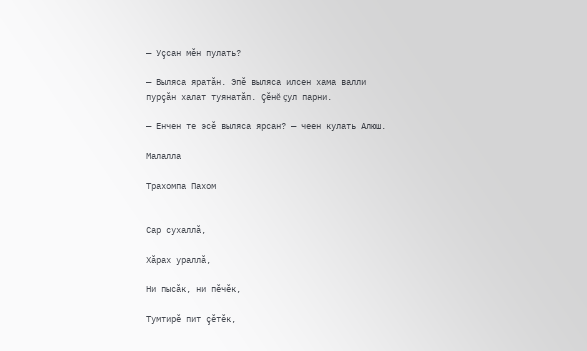— Уçсан мĕн пулать?

— Выляса яратăн. Эпĕ выляса илсен хама валли пурçăн халат туянатăп. Çĕнĕ çул парни.

— Енчен те эсĕ выляса ярсан? — чеен кулать Алюш.

Малалла

Трахомпа Пахом


Сар сухаллă,

Хăрах ураллă,

Ни пысăк, ни пĕчĕк,

Тумтирĕ пит çĕтĕк,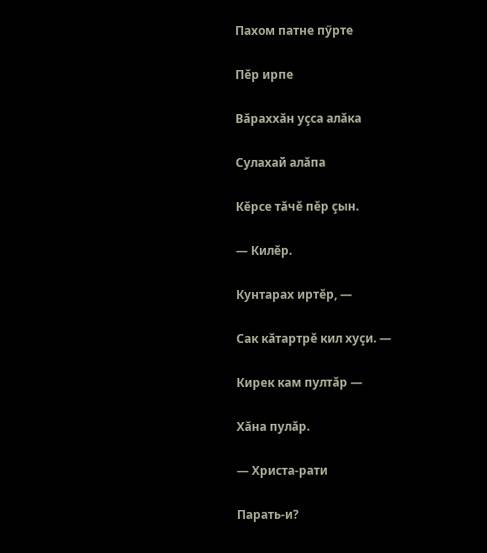Пахом патне пӳрте

Пĕр ирпе

Вăраххăн уçса алăка

Сулахай алăпа

Кĕрсе тăчĕ пĕр çын.

— Килĕр.

Кунтарах иртĕр, —

Сак кăтартрĕ кил хуçи. —

Кирек кам пултăр —

Хăна пулăр.

— Христа-рати

Парать-и?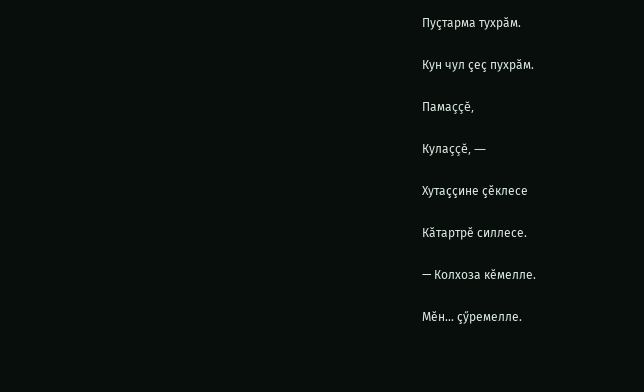Пуçтарма тухрăм.

Кун чул çеç пухрăм.

Памаççĕ,

Кулаççĕ, —

Хутаççине çĕклесе

Кăтартрĕ силлесе.

— Колхоза кĕмелле.

Мĕн... çӳремелле.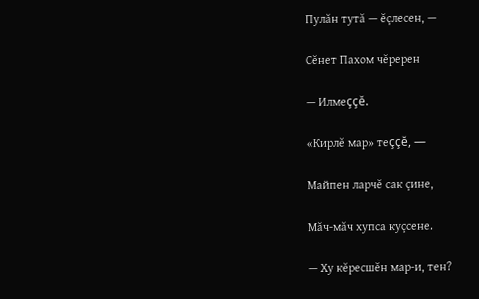Пулăн тутă — ĕçлесен, —

Сĕнет Пахом чĕререн

— Илмеççĕ.

«Кирлĕ мар» теççĕ, —

Майпен ларчĕ сак çине,

Мăч-мăч хупса куçсене.

— Ху кĕресшĕн мар-и, тен?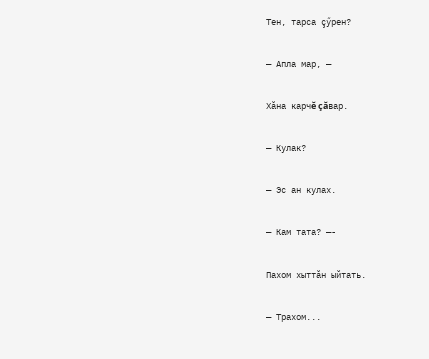Тен, тарса çӳрен?

— Апла мар, —

Хăна карчĕ çăвар.

— Кулак?

— Эс ан кулах.

— Кам тата? —-

Пахом хыттăн ыйтать.

— Трахом...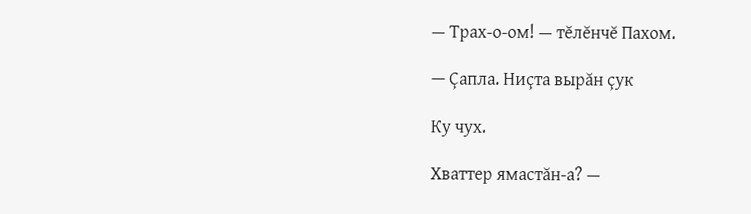— Трах-о-ом! — тĕлĕнчĕ Пахом.

— Çапла. Ниçта вырăн çук

Ку чух.

Хваттер ямастăн-а? —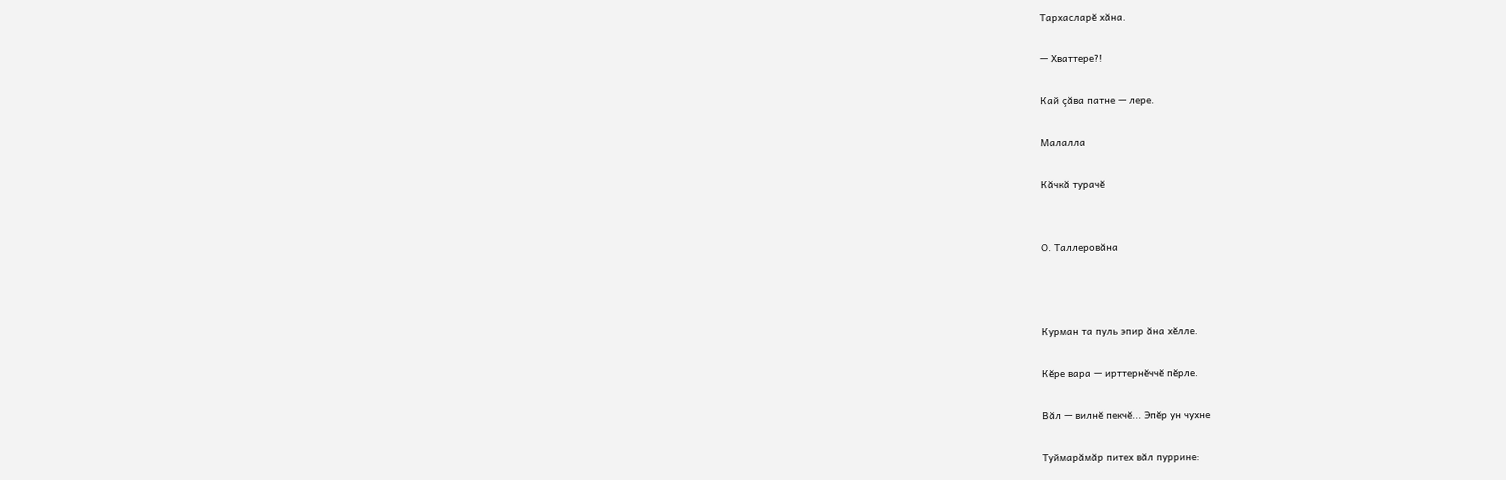Тархасларĕ хăна.

— Хваттере?!

Кай çăва патне — лере.

Малалла

Кăчкă турачĕ


О. Таллеровăна



Курман та пуль эпир ăна хĕлле.

Кĕре вара — ирттернĕччĕ пĕрле.

Вăл — вилнĕ пекчĕ... Эпĕр ун чухне

Туймарăмăр питех вăл пуррине: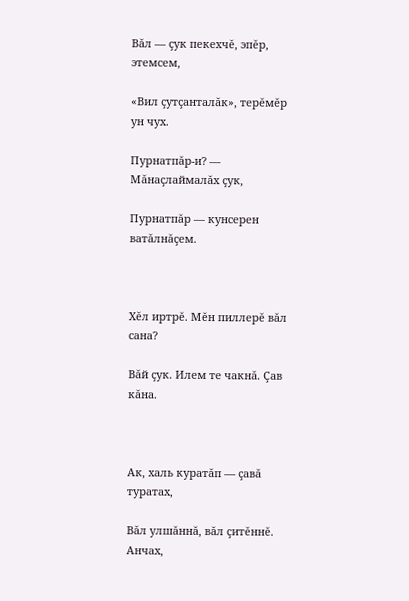Вăл — çук пекехчĕ, эпĕр, этемсем,

«Вил çутçанталăк», терĕмĕр ун чух.

Пурнатпăр-и? — Мăнаçлаймалăх çук,

Пурнатпăр — кунсерен ватăлнăçем.



Хĕл иртрĕ. Мĕн пиллерĕ вăл сана?

Вăй çук. Илем те чакнă. Çав кăна.



Ак, халь куратăп — çавă туратах,

Вăл улшăннă, вăл çитĕннĕ. Анчах,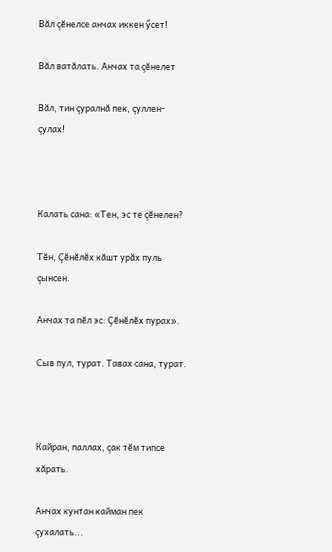Вăл çĕнелсе анчах иккен ӳсет!

Вăл ватăлать. Анчах та çĕнелет

Вăл, тин çуралнă пек, çуллен-çулах!



Калать сана: «Тен, эс те çĕнелен?

Тĕн, Çĕнĕлĕх кăшт урăх пуль çынсен.

Анчах та пĕл эс: Çĕнĕлĕх пурах».

Сыв пул, турат. Тавах сана, турат.



Кайран, паллах, çак тĕм типсе хăрать.

Анчах кунтан кайман пек çухалать...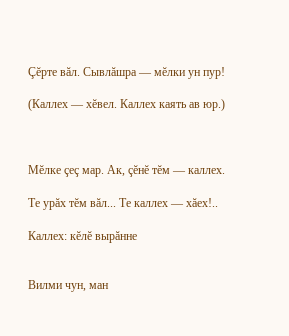Çĕрте вăл. Сывлăшра — мĕлки ун пур!

(Каллех — хĕвел. Каллех каять ав юр.)



Мĕлке çеç мар. Ак, çĕнĕ тĕм — каллех.

Те урăх тĕм вăл... Те каллех — хăех!..

Каллех: кĕлĕ вырăнне


Вилми чун, ман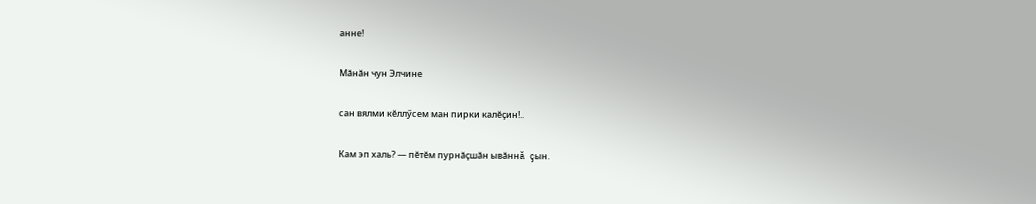анне!

Мăнăн чун Элчине

сан вялми кĕллӳсем ман пирки калĕçин!..

Кам эп халь? — пĕтĕм пурнăçшăн ывăннă çын.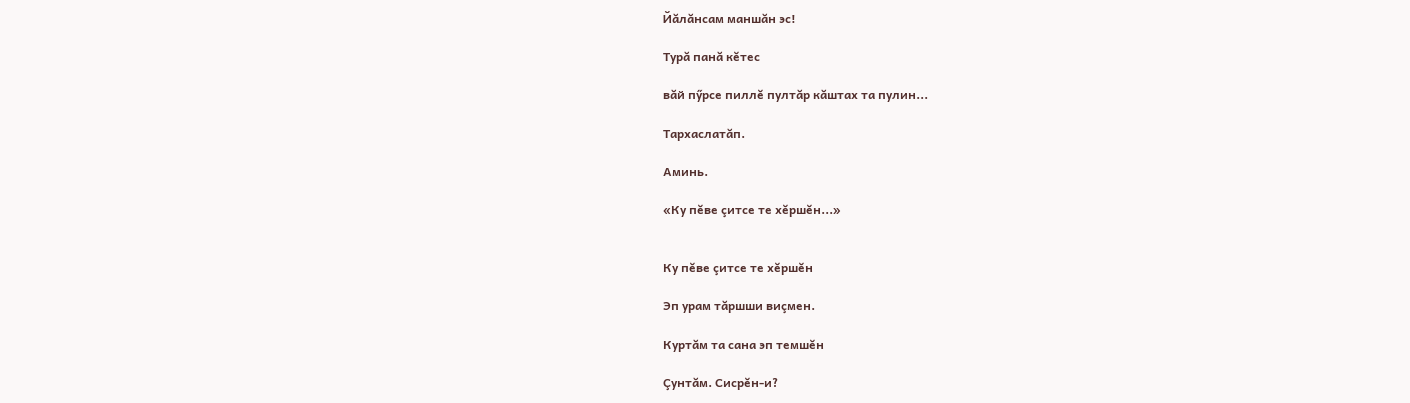Йăлăнсам маншăн эс!

Турă панă кĕтес

вăй пӳрсе пиллĕ пултăр кăштах та пулин...

Тархаслатăп.

Аминь.

«Ку пĕве çитсе те хĕршĕн...»


Ку пĕве çитсе те хĕршĕн

Эп урам тăршши виçмен.

Куртăм та сана эп темшĕн

Çунтăм. Сисрĕн-и?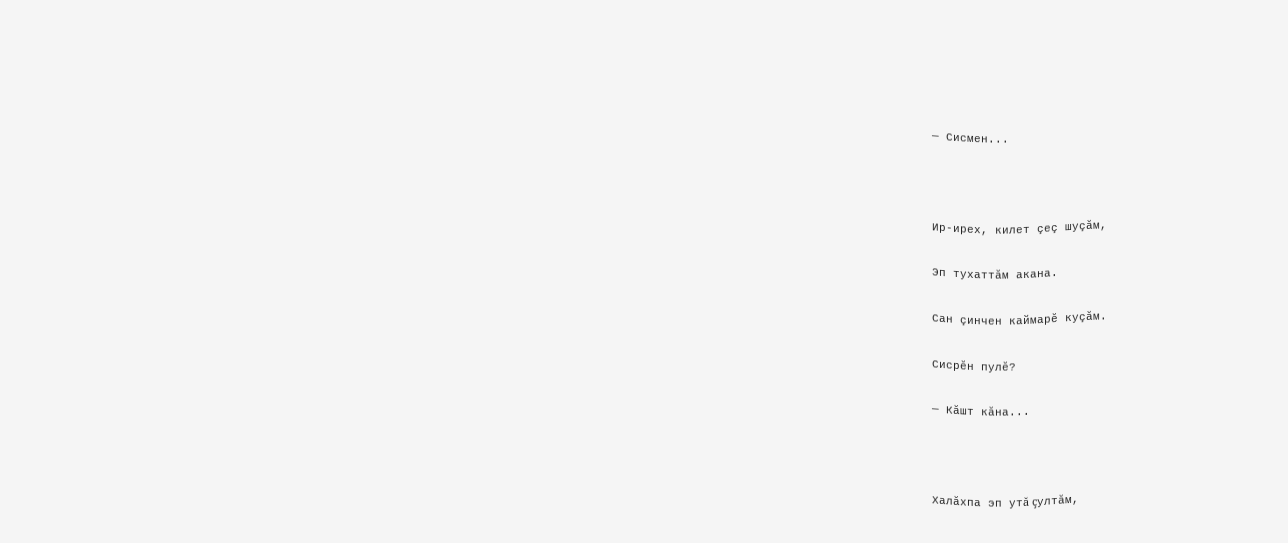— Сисмен...



Ир-ирех, килет çеç шуçăм,

Эп тухаттăм акана.

Сан çинчен каймарĕ куçăм.

Сисрĕн пулĕ?

— Кăшт кăна...



Халăхпа эп утă çултăм,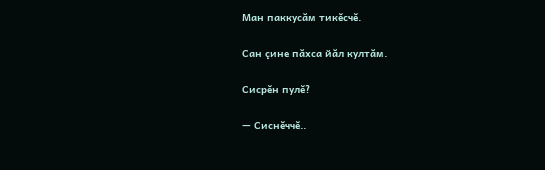Ман паккусăм тикĕсчĕ.

Сан çине пăхса йăл култăм.

Сисрĕн пулĕ?

— Сиснĕччĕ..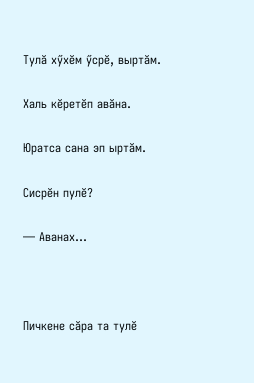Тулă хӳхĕм ӳсрĕ, выртăм.

Халь кĕретĕп авăна.

Юратса сана эп ыртăм.

Сисрĕн пулĕ?

— Аванах...



Пичкене сăра та тулĕ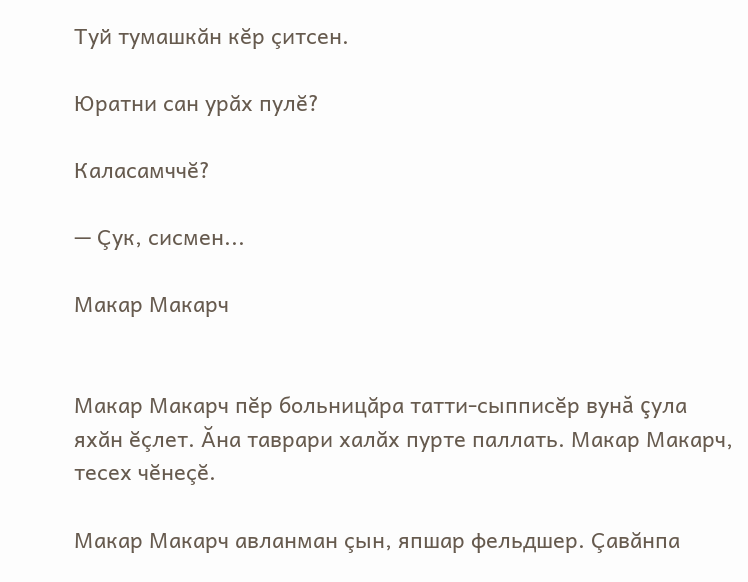Туй тумашкăн кĕр çитсен.

Юратни сан урăх пулĕ?

Каласамччĕ?

— Çук, сисмен...

Макар Макарч


Макар Макарч пĕр больницăра татти-сыпписĕр вунă çула яхăн ĕçлет. Ăна таврари халăх пурте паллать. Макар Макарч, тесех чĕнеçĕ.

Макар Макарч авланман çын, япшар фельдшер. Çавăнпа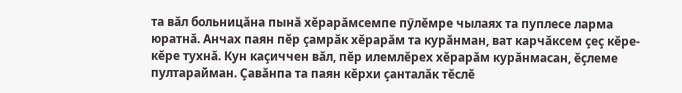та вăл больницăна пынă хĕрарăмсемпе пӳлĕмре чылаях та пуплесе ларма юратнă. Анчах паян пĕр çамрăк хĕрарăм та курăнман, ват карчăксем çеç кĕре-кĕре тухнă. Кун каçиччен вăл, пĕр илемлĕрех хĕрарăм курăнмасан, ĕçлеме пултарайман. Çавăнпа та паян кĕрхи çанталăк тĕслĕ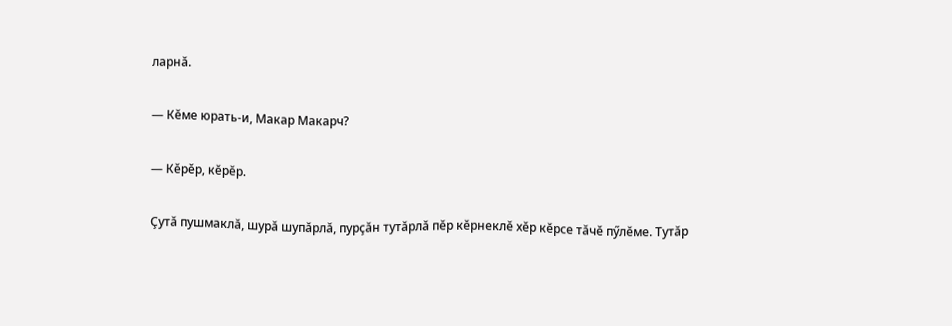ларнă.

— Кĕме юрать-и, Макар Макарч?

— Кĕрĕр, кĕрĕр.

Çутă пушмаклă, шурă шупăрлă, пурçăн тутăрлă пĕр кĕрнеклĕ хĕр кĕрсе тăчĕ пӳлĕме. Тутăр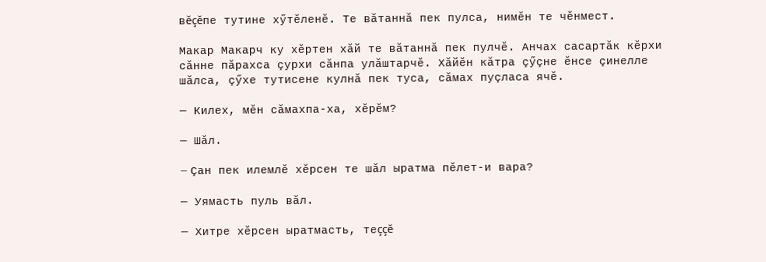вĕçĕпе тутине хӳтĕленĕ. Те вăтаннă пек пулса, нимĕн те чĕнмест.

Макар Макарч ку хĕртен хăй те вăтаннă пек пулчĕ. Анчах сасартăк кĕрхи сăнне пăрахса çурхи сăнпа улăштарчĕ. Хăйĕн кăтра çӳçне ĕнсе çинелле шăлса, çӳхе тутисене кулнă пек туса, сăмах пуçласа ячĕ.

— Килех, мĕн сăмахпа-ха, хĕрĕм?

— Шăл.

— Çан пек илемлĕ хĕрсен те шăл ыратма пĕлет-и вара?

— Уямасть пуль вăл.

— Хитре хĕрсен ыратмасть, теççĕ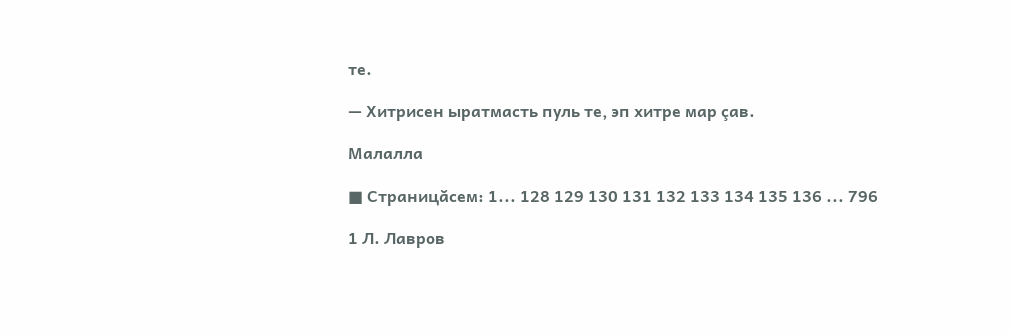те.

— Хитрисен ыратмасть пуль те, эп хитре мар çав.

Малалла

■ Страницăсем: 1... 128 129 130 131 132 133 134 135 136 ... 796

1 Л. Лавров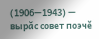(1906—1943) — вырăс совет поэчĕ